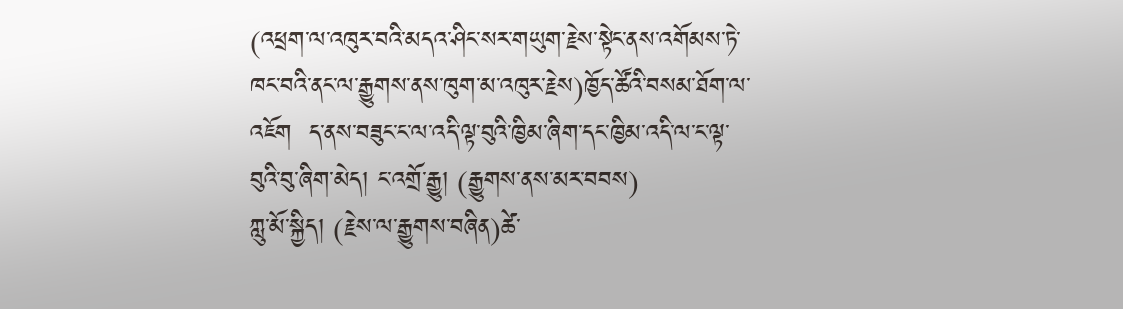(འཕྲག་ལ་འཁུར་བའི་མདའ་ཤིང་སར་གཡུག་རྗེས་སྟེང་ནས་འགོམས་ཏེ་ཁང་བའི་ནང་ལ་རྒྱུགས་ནས་ཁུག་མ་འཁུར་རྗེས)ཁྱོད་ཚོའི་བསམ་ཐོག་ལ་འཇོག  ད་ནས་བཟུང་ང་ལ་འདི་ལྟ་བུའི་ཁྱིམ་ཞིག་དང་ཁྱིམ་འདི་ལ་ང་ལྟ་བུའི་བུ་ཞིག་མེད། ང་འགྲོ་རྒྱུ། (རྒྱུགས་ནས་མར་བབས)
ཀླུ་མོ་སྐྱིད། (རྗེས་ལ་རྒྱུགས་བཞིན)ཚེ་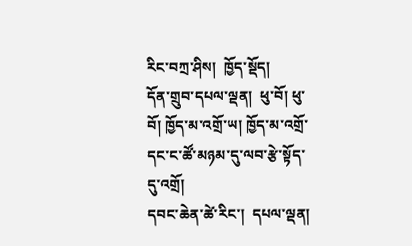རིང་བཀྲ་ཤིས།  ཁྱོད་སྡོད།
དོན་གྲུབ་དཔལ་ལྡན།  ཕུ་བོ། ཕུ་བོ། ཁྱོད་མ་འགྲོ་ཡ། ཁྱོད་མ་འགྲོ་དང་ང་ཚོ་མཉམ་དུ་ལབ་རྩེ་སྟོད་དུ་འགྲོ།
དབང་ཆེན་ཚེ་རིང་།  དཔལ་ལྡན།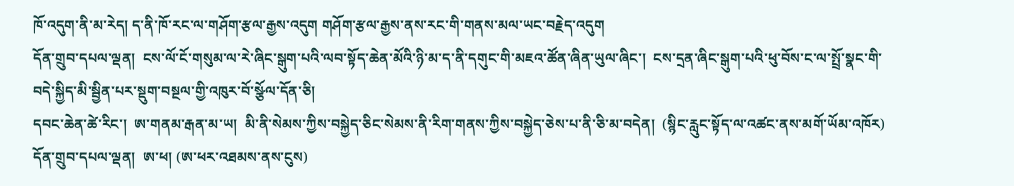ཁོ་འདུག་ནི་མ་རེད། ད་ནི་ཁོ་རང་ལ་གཤོག་རྩལ་རྒྱས་འདུག གཤོག་རྩལ་རྒྱས་ནས་རང་གི་གནས་མལ་ཡང་བརྗེད་འདུག
དོན་གྲུབ་དཔལ་ལྡན།  ངས་ལོ་ངོ་གསུམ་ལ་རེ་ཞིང་སྒུག་པའི་ལབ་སྟོད་ཆེན་མོའི་ཉི་མ་ད་ནི་དགུང་གི་མཇའ་ཚོན་ཞིན་ཡུལ་ཞིང་།  ངས་དྲན་ཞིང་སྒུག་པའི་ཕུ་བོས་ང་ལ་སྤྲོ་སྣང་གི་བདེ་སྐྱིད་མི་སྦྱིན་པར་སྡུག་བསྔལ་གྱི་འཁུར་བོ་སྩོལ་དོན་ཅི།
དབང་ཆེན་ཚེ་རིང་།  ཨ་གནམ་རྒན་མ་ཡ།  མི་ནི་སེམས་ཀྱིས་བསྐྱེད་ཅིང་སེམས་ནི་རིག་གནས་ཀྱིས་བསྐྱེད་ཅེས་པ་ནི་ཅི་མ་བདེན།  (སྙིང་རླུང་སྟོད་ལ་འཚང་ནས་མགོ་ཡོམ་འཁོར)
དོན་གྲུབ་དཔལ་ལྡན།  ཨ་ཕ། (ཨ་ཕར་འཐམས་ནས་ངུས)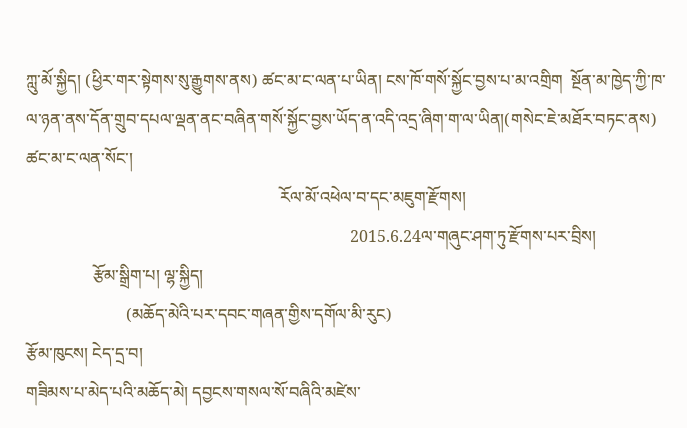ཀླུ་མོ་སྐྱིད། (ཕྱིར་གར་སྟེགས་སུ་རྒྱུགས་ནས) ཚང་མ་ང་ལན་པ་ཡིན། ངས་ཁོ་གསོ་སྐྱོང་བྱས་པ་མ་འགྲིག  སྔོན་མ་ཁྱེད་ཀྱི་ཁ་ལ་ཉན་ནས་དོན་གྲུབ་དཔལ་ལྡན་ནང་བཞིན་གསོ་སྐྱོང་བྱས་ཡོད་ན་འདི་འདྲ་ཞིག་ག་ལ་ཡིན།(གསེང་ཇེ་མཐོར་བཏང་ནས)  ཚང་མ་ང་ལན་སོང་།
                                                             རོལ་མོ་འཕེལ་བ་དང་མཇུག་རྫོགས།
                                                                              2015.6.24ལ་གཞུང་ཤག་ཏུ་རྫོགས་པར་བྲིས།
                རྩོམ་སྒྲིག་པ། ལྷ་སྐྱིད།
                        (མཆོད་མེའི་པར་དབང་གཞན་གྱིས་དགོལ་མི་རུང)
རྩོམ་ཁུངས། ངེད་དྲ་བ།
གཟིམས་པ་མེད་པའི་མཆོད་མེ། དབྱངས་གསལ་སོ་བཞིའི་མཛེས་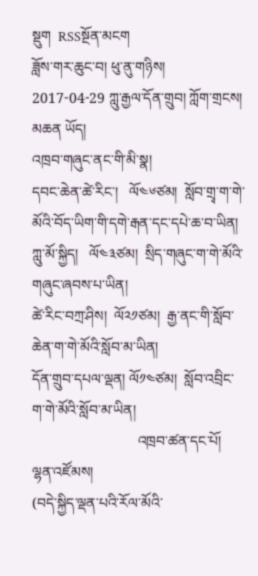སྡུག  RSSསྔོན་མངག
ཟློས་གར་ཆུང་བ། ཕུ་ནུ་གཉིས།
2017-04-29 ཀླུ་རྒྱལ་དོན་གྲུབ། ཀློག་གྲངས། མཆན ཡོད།
འཁྲབ་གཞུང་ནང་གི་མི་སྣ།
དབང་ཆེན་ཚེ་རིང་།   ལོ༤༦ཙམ།  སློབ་གྲྭ་ག་གེ་མོའི་བོད་ཡིག་གི་དགེ་རྒན་དང་དཔེ་ཆ་བ་ཡིན།
ཀླུ་མོ་སྐྱིད།   ལོ༤༣ཙམ།  སྲིད་གཞུང་ག་གེ་མོའི་གཞུང་ཞབས་པ་ཡིན།
ཚེ་རིང་བཀྲ་ཤིས།  ལོ༢༡ཙམ།  རྒྱ་ནང་གི་སློབ་ཆེན་ག་གེ་མོའི་སློབ་མ་ཡིན།
དོན་གྲུབ་དཔལ་ལྡན། ལོ༡༤ཙམ།  སློབ་འབྲིང་ག་གེ་མོའི་སློབ་མ་ཡིན།
                             འཁྲབ་ཚན་དང་པོ། ལྷན་འཛོམས།
(བདེ་སྐྱིད་ལྡན་པའི་རོལ་མོའི་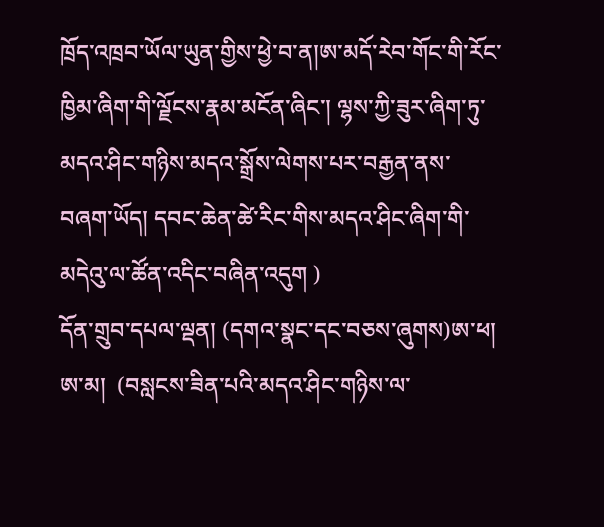ཁྲོད་འཁྲབ་ཡོལ་ཡུན་གྱིས་ཕྱེ་བ་ན།ཨ་མདོ་རེབ་གོང་གི་རོང་ཁྱིམ་ཞིག་གི་ལྗོངས་རྣམ་མངོན་ཞིང་། ལྷས་ཀྱི་ཟུར་ཞིག་ཏུ་མདའ་ཤིང་གཉིས་མདའ་སྒྲོས་ལེགས་པར་བརྒྱན་ནས་བཞག་ཡོད། དབང་ཆེན་ཚེ་རིང་གིས་མདའ་ཤིང་ཞིག་གི་མདེའུ་ལ་ཚོན་འདིང་བཞིན་འདུག )
དོན་གྲུབ་དཔལ་ལྡན། (དགའ་སྣང་དང་བཅས་ཞུགས)ཨ་ཕ།  ཨ་མ།  (བསླངས་ཟིན་པའི་མདའ་ཤིང་གཉིས་ལ་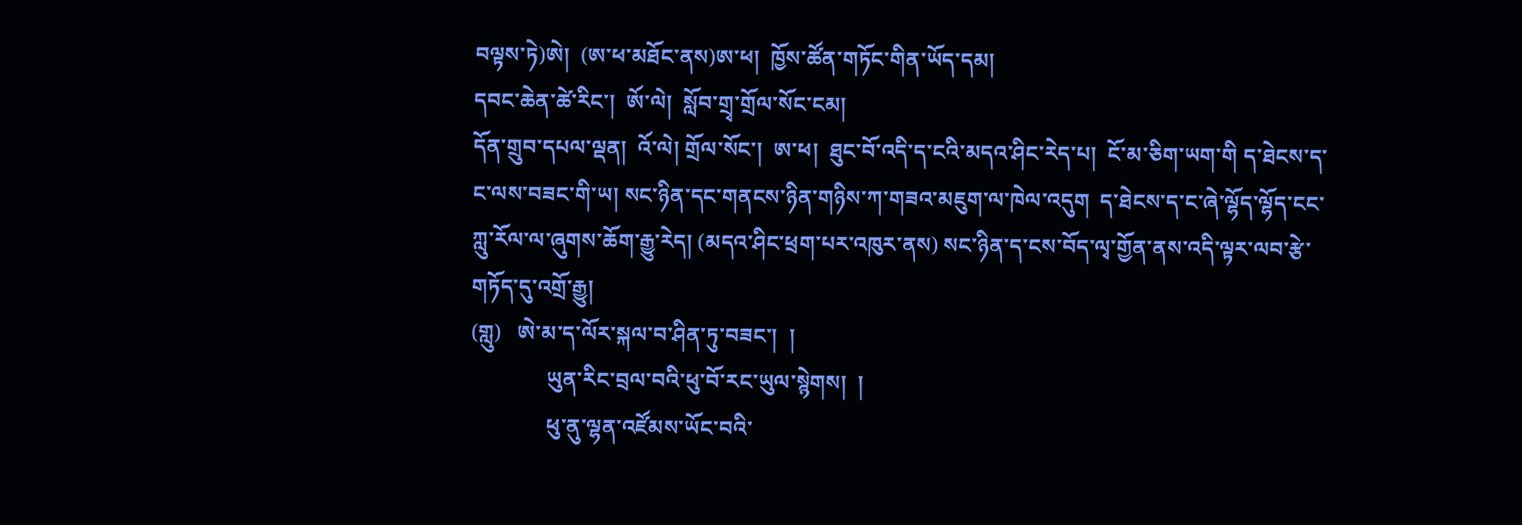བལྟས་ཏེ)ཨེ།  (ཨ་ཕ་མཐོང་ནས)ཨ་ཕ།  ཁྱོས་ཚོན་གཏོང་གིན་ཡོད་དམ།
དབང་ཆེན་ཚེ་རིང་།  ཨོ་ལེ།  སློབ་གྲྭ་གྲོལ་སོང་ངམ།
དོན་གྲུབ་དཔལ་ལྡན།  འོ་ལེ། གྲོལ་སོང་།  ཨ་ཕ།  ཐུང་བོ་འདི་ད་ངའི་མདའ་ཤིང་རེད་པ།  ངོ་མ་ཅིག་ཡག་གི ད་ཐེངས་ད་ང་ལས་བཟང་གི་ཡ། སང་ཉིན་དང་གནངས་ཉིན་གཉིས་ཀ་གཟའ་མཇུག་ལ་ཁེལ་འདུག  ད་ཐེངས་ད་ང་ཞེ་ལྷོད་ལྷོད་ངང་ཀླུ་རོལ་ལ་ཞུགས་ཆོག་རྒྱུ་རེད། (མདའ་ཤིང་ཕྲག་པར་འཁུར་ནས) སང་ཉིན་ད་ངས་བོད་ལྭ་གྱོན་ནས་འདི་ལྟར་ལབ་རྩེ་གཏོད་དུ་འགྲོ་རྒྱུ།
(གླུ)   ཨེ་མ་ད་ལོར་སྐལ་བ་ཤིན་ཏུ་བཟང་།  །
              ཡུན་རིང་བྲལ་བའི་ཕུ་བོ་རང་ཡུལ་སྙེགས།  །
              ཕུ་ནུ་ལྷན་འཛོམས་ཡོང་བའི་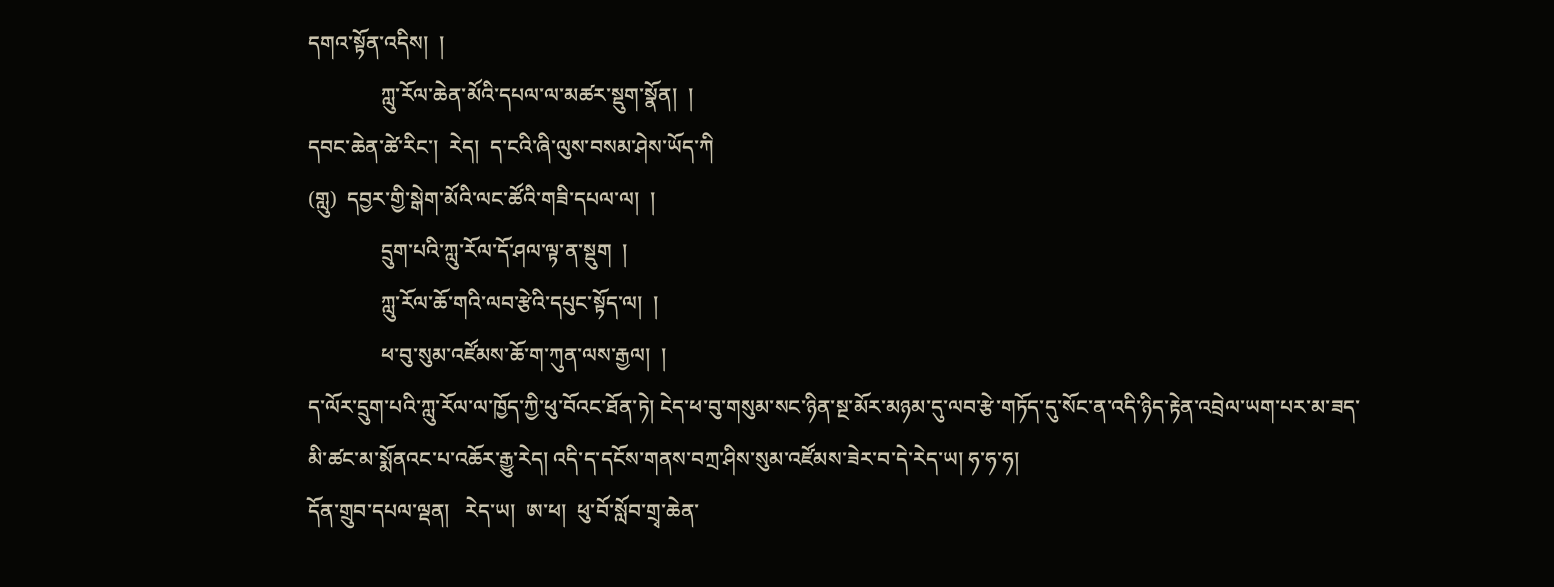དགའ་སྟོན་འདིས།  །
              ཀླུ་རོལ་ཆེན་མོའི་དཔལ་ལ་མཚར་སྡུག་སྣོན།  །
དབང་ཆེན་ཚེ་རིང་།  རེད།  ད་ངའི་ཞི་ལུས་བསམ་ཤེས་ཡོད་ཀི
(གླུ)  དབྱར་གྱི་སྒེག་མོའི་ལང་ཚོའི་གཟི་དཔལ་ལ།  །
              དྲུག་པའི་ཀླུ་རོལ་དོ་ཤལ་ལྟ་ན་སྡུག  །
              ཀླུ་རོལ་ཆོ་གའི་ལབ་རྩེའི་དཔུང་སྟོད་ལ།  །
              ཕ་བུ་སུམ་འཛོམས་ཆོ་ག་ཀུན་ལས་རྒྱལ།  །
ད་ལོར་དྲུག་པའི་ཀླུ་རོལ་ལ་ཁྱོད་ཀྱི་ཕུ་བོའང་ཐོན་ཏེ། ངེད་ཕ་བུ་གསུམ་སང་ཉིན་སྔ་མོར་མཉམ་དུ་ལབ་རྩེ་གཏོད་དུ་སོང་ན་འདི་ཉིད་རྟེན་འབྲེལ་ཡག་པར་མ་ཟད་མི་ཚང་མ་སྨོནའང་པ་འཆོར་རྒྱུ་རེད། འདི་ད་དངོས་གནས་བཀྲ་ཤིས་སུམ་འཛོམས་ཟེར་བ་དེ་རེད་ཡ། ཧ་ཧ་ཧ།
དོན་གྲུབ་དཔལ་ལྡན།   རེད་ཡ།  ཨ་ཕ།  ཕུ་བོ་སློབ་གྲྭ་ཆེན་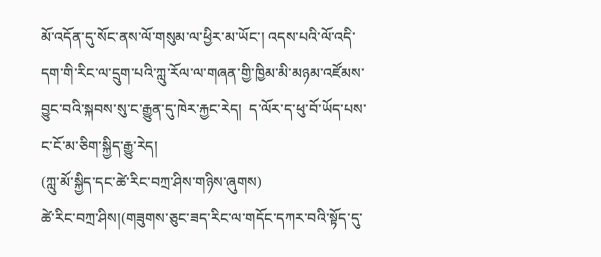མོ་འདོན་དུ་སོང་ནས་ལོ་གསུམ་ལ་ཕྱིར་མ་ཡོང་། འདས་པའི་ལོ་འདི་དག་གི་རིང་ལ་དྲུག་པའི་ཀླུ་རོལ་ལ་གཞན་གྱི་ཁྱིམ་མི་མཉམ་འཛོམས་བྱུང་བའི་སྐབས་སུ་ང་རྒྱུན་དུ་ཁེར་རྐྱང་རེད།  ད་ལོར་ད་ཕུ་བོ་ཡོད་པས་ང་ངོ་མ་ཅིག་སྐྱིད་རྒྱུ་རེད།
(ཀླུ་མོ་སྐྱིད་དང་ཚེ་རིང་བཀྲ་ཤིས་གཉིས་ཞུགས)
ཚེ་རིང་བཀྲ་ཤིས།(གཟུགས་ཅུང་ཟད་རིང་ལ་གདོང་དཀར་བའི་སྟོད་དུ་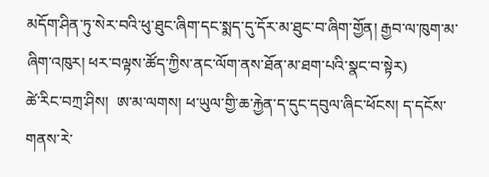མདོག་ཤིན་ཏུ་སེར་བའི་ཕུ་ཐུང་ཞིག་དང་སྨད་དུ་དོར་མ་ཐུང་བ་ཞིག་གྱོན། རྒྱབ་ལ་ཁུག་མ་ཞིག་འཁུར། ཕར་བལྟས་ཚོད་ཀྱིས་ནང་ལོག་ནས་ཐོན་མ་ཐག་པའི་སྣང་བ་སྟེར)
ཚེ་རིང་བཀྲ་ཤིས།  ཨ་མ་ལགས། ཕ་ཡུལ་གྱི་ཆ་རྐྱེན་ད་དུང་དབུལ་ཞིང་ཕོངས། ད་དངོས་གནས་རེ་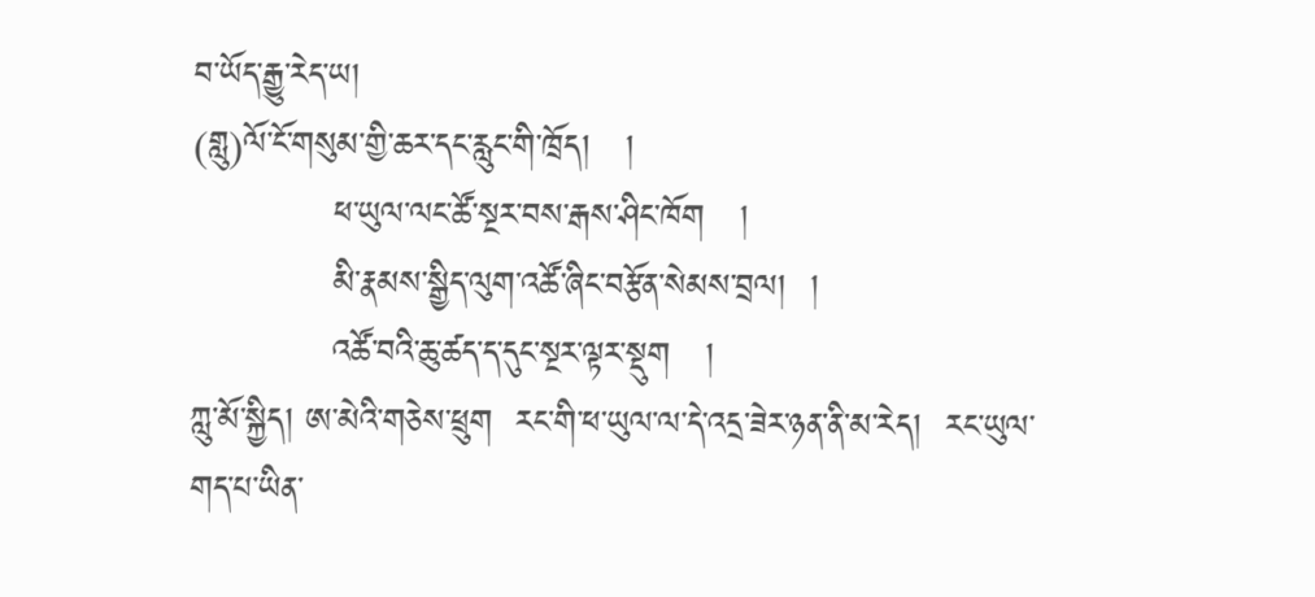བ་ཡོད་རྒྱུ་རེད་ཡ།
(གླུ)ལོ་ངོ་གསུམ་གྱི་ཆར་དང་རླུང་གི་ཁྲོད།   །
            ཕ་ཡུལ་ལང་ཚོ་སྔར་བས་རྒས་ཤིང་ཁོག   །
            མི་རྣམས་སྒྱིད་ལུག་འཚོ་ཞིང་བརྩོན་སེམས་བྲལ།  །
            འཚོ་བའི་ཆུ་ཚད་ད་དུང་སྔར་ལྟར་སྡུག   །
ཀླུ་མོ་སྐྱིད། ཨ་མེའི་གཅེས་ཕྲུག  རང་གི་ཕ་ཡུལ་ལ་དེ་འདྲ་ཟེར་ཉན་ནི་མ་རེད།  རང་ཡུལ་གད་པ་ཡིན་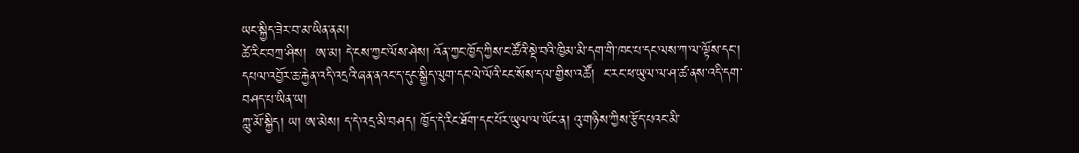ཡང་སྐྱིད་ཟེར་བ་མ་ཡིན་ནམ།
ཚེ་རིང་བཀྲ་ཤིས།  ཨ་མ། དེ་ངས་ཀྱང་ལོས་ཤེས། འོན་ཀྱང་ཁྱོད་ཀྱིས་ང་ཚོའི་སྡེ་བའི་ཁྱིམ་མི་དག་གི་ཁང་པ་དང་ལས་ཀ་ལ་ལྟོས་དང་།  དཔལ་འབྱོར་ཆ་རྐྱེན་འདི་འདྲའི་ཞན་ནའང་ད་དུང་སྒྱིད་ལུག་དང་ལེ་ལོའི་ངང་སོས་དལ་གྱིས་འཚོ།  ང་རང་ཕ་ཡུལ་ལ་ཤ་ཚ་ནས་འདི་དག་བཤད་པ་ཡིན་ཡ།
ཀླུ་མོ་སྐྱིད། ཡ། ཨ་མེས། ད་དེ་འདྲ་མི་བཤད། ཁྱོད་དེ་རིང་ཐོག་དང་པོར་ཡུལ་ལ་ཡོང་ན། འུ་གཉིས་ཀྱིས་རྩོད་པའང་མི་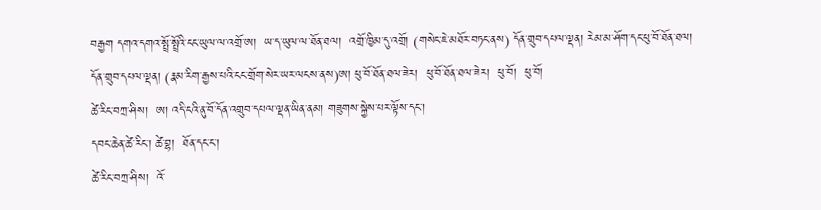བརྒྱག དགའ་དགའ་སྤྲོ་སྤྲོའི་ངང་ཡུལ་ལ་འགྲོ་ཨ།  ཡ་ད་ཡུལ་ལ་ཐོན་ཐལ།  འགྲོ་ཁྱིམ་དུ་འགྲོ། (གསེང་ཇེ་མཐོར་བཏང་ནས) དོན་གྲུབ་དཔལ་ལྡན། རེམ་མ་ཤོག་དང་ཕུ་བོ་ཐོན་ཐལ།
དོན་གྲུབ་དཔལ་ལྡན། (རྣམ་རིག་རྒྱས་པའི་ངང་གྲོག་སེར་ཡར་ལངས་ནས)ཨ། ཕུ་བོ་ཐོན་ཐལ་ཟེར།  ཕུ་བོ་ཐོན་ཐལ་ཟེར།  ཕུ་བོ།  ཕུ་བོ།
ཚེ་རིང་བཀྲ་ཤིས།  ཨ། འདི་ངའི་ནུ་བོ་དོན་འགྲུབ་དཔལ་ལྡན་ཡིན་ནམ། གཟུགས་སྐྱེས་པར་ལྟོས་དང་།
དབང་ཆེན་ཚེ་རིང་། ཚེ་བྷ།  ཐོན་དང་ང་།
ཚེ་རིང་བཀྲ་ཤིས།  འོ་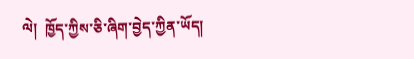ལེ།  ཁྱོད་ཀྱིས་ཅི་ཞིག་བྱེད་ཀྱིན་ཡོད།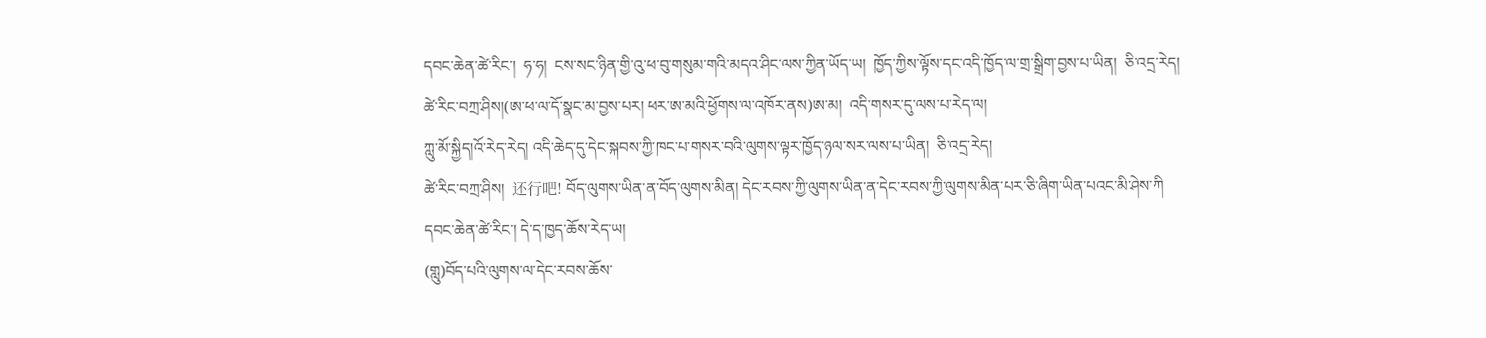དབང་ཆེན་ཚེ་རིང་།  ཧ་ཧ།  ངས་སང་ཉིན་གྱི་འུ་ཕ་བུ་གསུམ་གའི་མདའ་ཤིང་ལས་ཀྱིན་ཡོད་ཡ།  ཁྱོད་ཀྱིས་ལྟོས་དང་འདི་ཁྱོད་ལ་གྲ་སྒྲིག་བྱས་པ་ཡིན།  ཅི་འདྲ་རེད།
ཚེ་རིང་བཀྲ་ཤིས།(ཨ་ཕ་ལ་དོ་སྣང་མ་བྱས་པར། ཕར་ཨ་མའི་ཕྱོགས་ལ་འཁོར་ནས)ཨ་མ།  འདི་གསར་དུ་ལས་པ་རེད་ལ།
ཀླུ་མོ་སྐྱིད།འོ་རེད་རེད། འདི་ཆེད་དུ་དེང་སྐབས་ཀྱི་ཁང་པ་གསར་བའི་ལུགས་ལྟར་ཁྱོད་ཉལ་སར་ལས་པ་ཡིན།  ཅི་འདྲ་རེད།
ཚེ་རིང་བཀྲ་ཤིས།  还行吧! བོད་ལུགས་ཡིན་ན་བོད་ལུགས་མིན། དེང་རབས་ཀྱི་ལུགས་ཡིན་ན་དེང་རབས་ཀྱི་ལུགས་མིན་པར་ཅི་ཞིག་ཡིན་པའང་མི་ཤེས་ཀི
དབང་ཆེན་ཚེ་རིང་། དེ་ད་ཁྱད་ཆོས་རེད་ཡ།
(གླུ)བོད་པའི་ལུགས་ལ་དེང་རབས་ཆོས་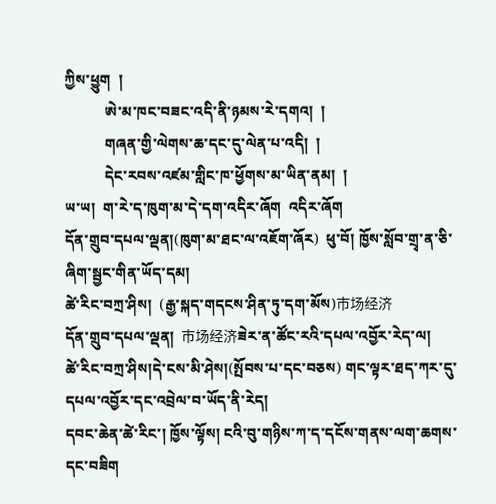ཀྱིས་ཕྱུག  །
           ཨེ་མ་ཁང་བཟང་འདི་ནི་ཉམས་རེ་དགའ།  །
           གཞན་གྱི་ལེགས་ཆ་དང་དུ་ལེན་པ་འདི།  །
           དེང་རབས་འཛམ་གླིང་ཁ་ཕྱོགས་མ་ཡིན་ནམ།  །
ཡ་ཡ།  ག་རེ་ད་ཁུག་མ་དེ་དག་འདིར་ཞོག  འདིར་ཞོག
དོན་གྲུབ་དཔལ་ལྡན།(ཁུག་མ་ཐང་ལ་འཇོག་ཞོར)  ཕུ་བོ། ཁྱོས་སློབ་གྲྭ་ན་ཅི་ཞིག་སྦྱང་གིན་ཡོད་དམ།
ཚེ་རིང་བཀྲ་ཤིས།  (རྒྱ་སྐད་གདངས་ཤིན་ཏུ་དག་མོས)市场经济
དོན་གྲུབ་དཔལ་ལྡན།  市场经济ཟེར་ན་ཚོང་རའི་དཔལ་འབྱོར་རེད་ལ།
ཚེ་རིང་བཀྲ་ཤིས།དེ་ངས་མི་ཤེས།(སྤོབས་པ་དང་བཅས) གང་ལྟར་ཐད་ཀར་དུ་དཔལ་འབྱོར་དང་འབྲེལ་བ་ཡོད་ནི་རེད།
དབང་ཆེན་ཚེ་རིང་། ཁྱོས་ལྟོས། ངའི་བུ་གཉིས་ཀ་ད་དངོས་གནས་ལག་ཆགས་དང་བཟིག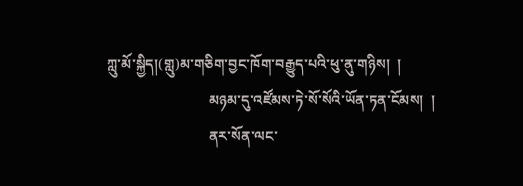ཀླུ་མོ་སྐྱིད།(གླུ)མ་གཅིག་བྱང་ཁོག་བརྒྱུད་པའི་ཕུ་ནུ་གཉིས།  །
                            མཉམ་དུ་འཛོམས་ཏེ་སོ་སོའི་ཡོན་ཏན་ངོམས།  །
                            ནར་སོན་ལང་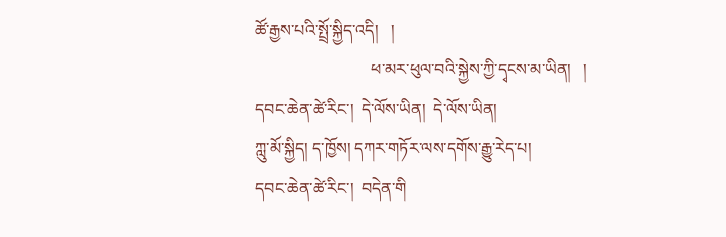ཚོ་རྒྱས་པའི་སྤྲོ་སྐྱིད་འདི།   །
                            ཕ་མར་ཕུལ་བའི་སྐྱེས་ཀྱི་དྭངས་མ་ཡིན།   །
དབང་ཆེན་ཚེ་རིང་།  དེ་ལོས་ཡིན།  དེ་ལོས་ཡིན།
ཀླུ་མོ་སྐྱིད། ད་ཁྱོས། དཀར་གཏོར་ལས་དགོས་རྒྱུ་རེད་པ།
དབང་ཆེན་ཚེ་རིང་།  བདེན་གི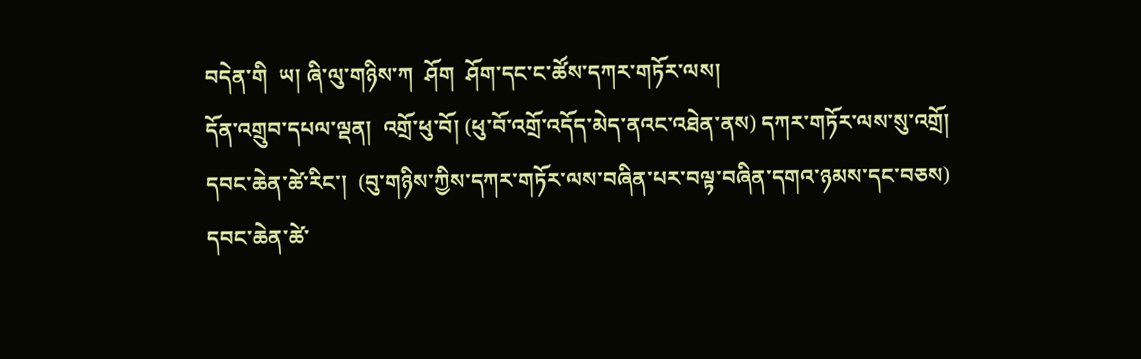བདེན་གི  ཡ། ཞི་ལུ་གཉིས་ཀ  ཤོག  ཤོག་དང་ང་ཚོས་དཀར་གཏོར་ལས།
དོན་འགྲུབ་དཔལ་ལྡན།  འགྲོ་ཕུ་བོ། (ཕུ་བོ་འགྲོ་འདོད་མེད་ནའང་འཐེན་ནས) དཀར་གཏོར་ལས་སུ་འགྲོ།
དབང་ཆེན་ཚེ་རིང་།  (བུ་གཉིས་ཀྱིས་དཀར་གཏོར་ལས་བཞིན་པར་བལྟ་བཞིན་དགའ་ཉམས་དང་བཅས)
དབང་ཆེན་ཚེ་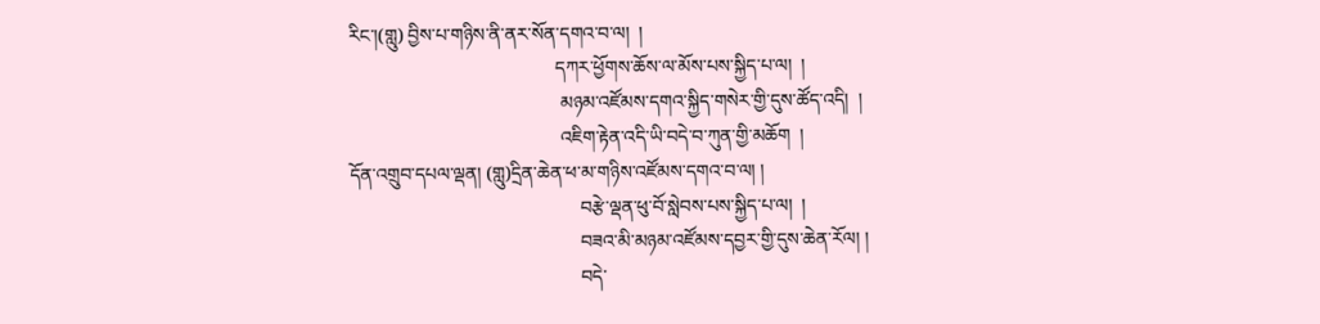རིང་།(གླུ) བྱིས་པ་གཉིས་ནི་ནར་སོན་དགའ་བ་ལ།  །
                                            དཀར་ཕྱོགས་ཆོས་ལ་མོས་པས་སྐྱིད་པ་ལ།  །
                                             མཉམ་འཛོམས་དགའ་སྐྱིད་གསེར་གྱི་དུས་ཚོད་འདི།  །
                                             འཇིག་རྟེན་འདི་ཡི་བདེ་བ་ཀུན་གྱི་མཆོག  །
དོན་འགྲུབ་དཔལ་ལྡན། (གླུ)དྲིན་ཆེན་ཕ་མ་གཉིས་འཛོམས་དགའ་བ་ལ། །
                                                 བརྩེ་ལྡན་ཕུ་བོ་སླེབས་པས་སྐྱིད་པ་ལ།  །
                                                 བཟའ་མི་མཉམ་འཛོམས་དབྱར་གྱི་དུས་ཆེན་རོལ། །
                                                 བདེ་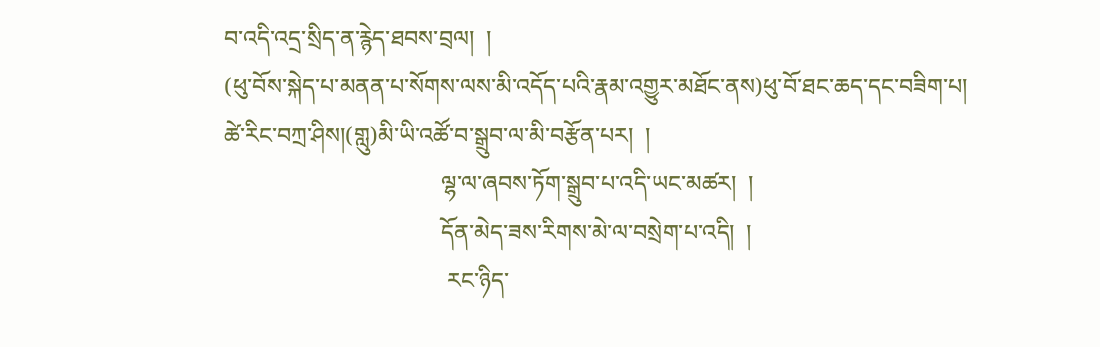བ་འདི་འདྲ་སྲིད་ན་རྙེད་ཐབས་བྲལ།  །
(ཕུ་བོས་སྐེད་པ་མནན་པ་སོགས་ལས་མི་འདོད་པའི་རྣམ་འགྱུར་མཐོང་ནས)ཕུ་བོ་ཐང་ཆད་དང་བཟིག་པ།
ཚེ་རིང་བཀྲ་ཤིས།(གླུ)མི་ཡི་འཚོ་བ་སྒྲུབ་ལ་མི་བརྩོན་པར།  །
                                      ལྷ་ལ་ཞབས་ཏོག་སྒྲུབ་པ་འདི་ཡང་མཚར།  །
                                      དོན་མེད་ཟས་རིགས་མེ་ལ་བསྲེག་པ་འདི།  །
                                       རང་ཉིད་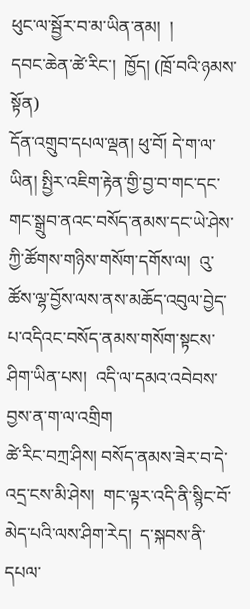ཕུང་ལ་སྦྱོར་བ་མ་ཡིན་ནམ།  །
དབང་ཆེན་ཚེ་རིང་།  ཁྱོད། (ཁྲོ་བའི་ཉམས་སྟོན)
དོན་འགྲུབ་དཔལ་ལྡན། ཕུ་བོ། དེ་ག་ལ་ཡིན། སྤྱིར་འཇིག་རྟེན་གྱི་བྱ་བ་གང་དང་གང་སྒྲུབ་ནའང་བསོད་ནམས་དང་ཡེ་ཤེས་ཀྱི་ཚོགས་གཉིས་གསོག་དགོས་ལ།  འུ་ཚོས་ལྷ་བྱོས་ལས་ནས་མཆོད་འབུལ་བྱེད་པ་འདིའང་བསོད་ནམས་གསོག་སྟངས་ཤིག་ཡིན་པས།  འདི་ལ་དམའ་འབེབས་བྱས་ན་ག་ལ་འགྲིག
ཚེ་རིང་བཀྲ་ཤིས། བསོད་ནམས་ཟེར་བ་དེ་འདྲ་ངས་མི་ཤེས།  གང་ལྟར་འདི་ནི་སྙིང་བོ་མེད་པའི་ལས་ཤིག་རེད།  ད་སྐབས་ནི་དཔལ་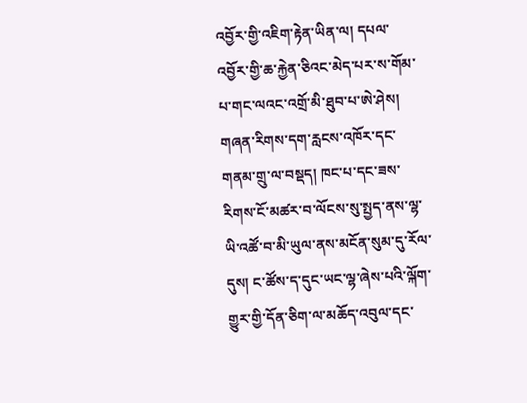འབྱོར་གྱི་འཇིག་རྟེན་ཡིན་ལ། དཔལ་འབྱོར་གྱི་ཆ་རྐྱེན་ཅིའང་མེད་པར་ས་གོམ་པ་གང་ལའང་འགྲོ་མི་ཐུབ་པ་ཨེ་ཤེས། གཞན་རིགས་དག་རླངས་འཁོར་དང་གནམ་གྲུ་ལ་བསྡད། ཁང་པ་དང་ཟས་རིགས་ངོ་མཚར་བ་ལོངས་སུ་སྤྱད་ནས་ལྷ་ཡི་འཚོ་བ་མི་ཡུལ་ནས་མངོན་སུམ་དུ་རོལ་དུས། ང་ཚོས་ད་དུང་ཡང་ལྷ་ཞེས་པའི་ལྐོག་གྱུར་གྱི་དོན་ཅིག་ལ་མཆོད་འབུལ་དང་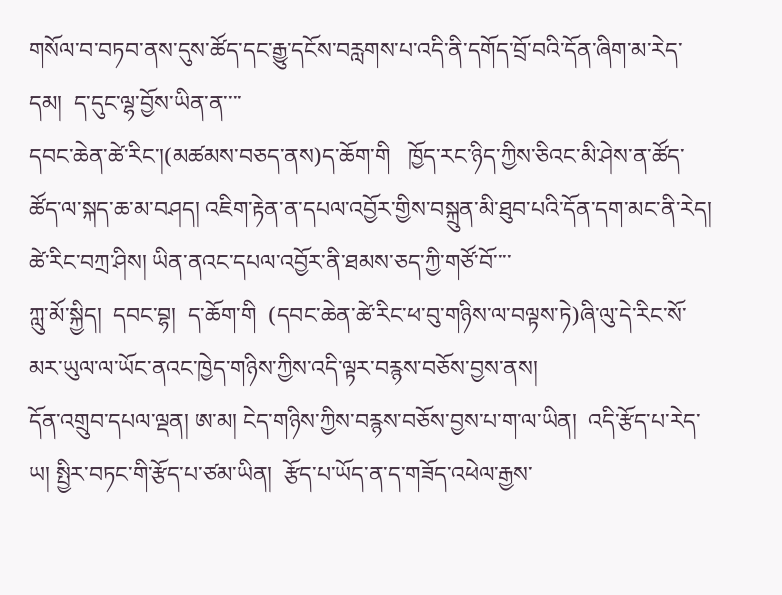གསོལ་བ་བཏབ་ནས་དུས་ཚོད་དང་རྒྱུ་དངོས་བརླགས་པ་འདི་ནི་དགོད་བྲོ་བའི་དོན་ཞིག་མ་རེད་དམ།  ད་དུང་ལྷ་བྱོས་ཡིན་ན་་་་
དབང་ཆེན་ཚེ་རིང་།(མཚམས་བཅད་ནས)ད་ཆོག་གི   ཁྱོད་རང་ཉིད་ཀྱིས་ཅིའང་མི་ཤེས་ན་ཚོད་ཚོད་ལ་སྐད་ཆ་མ་བཤད། འཇིག་རྟེན་ན་དཔལ་འབྱོར་གྱིས་བསྐྲུན་མི་ཐུབ་པའི་དོན་དག་མང་ནི་རེད།
ཚེ་རིང་བཀྲ་ཤིས། ཡིན་ནའང་དཔལ་འབྱོར་ནི་ཐམས་ཅད་ཀྱི་གཙོ་བོ་་་་
ཀླུ་མོ་སྐྱིད།  དབང་བྷ།  ད་ཆོག་གི  (དབང་ཆེན་ཚེ་རིང་ཕ་བུ་གཉིས་ལ་བལྟས་ཏེ)ཞི་ལུ་དེ་རིང་སོ་མར་ཡུལ་ལ་ཡོང་ནའང་ཁྱེད་གཉིས་ཀྱིས་འདི་ལྟར་བརྙས་བཅོས་བྱས་ནས།
དོན་འགྲུབ་དཔལ་ལྡན། ཨ་མ། ངེད་གཉིས་ཀྱིས་བརྙས་བཅོས་བྱས་པ་ག་ལ་ཡིན།  འདི་རྩོད་པ་རེད་ཡ། སྤྱིར་བཏང་གི་རྩོད་པ་ཙམ་ཡིན།  རྩོད་པ་ཡོད་ན་ད་གཟོད་འཕེལ་རྒྱས་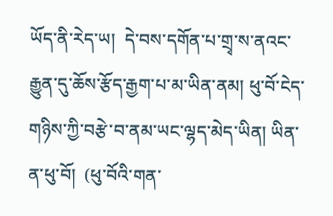ཡོད་ནི་རེད་ཡ།  དེ་བས་དགོན་པ་གྲྭ་ས་ནའང་རྒྱུན་དུ་ཆོས་རྩོད་རྒྱག་པ་མ་ཡིན་ནམ། ཕུ་བོ་ངེད་གཉིས་ཀྱི་བརྩེ་བ་ནམ་ཡང་ལྷད་མེད་ཡིན། ཡིན་ན་ཕུ་བོ།  (ཕུ་བོའི་གན་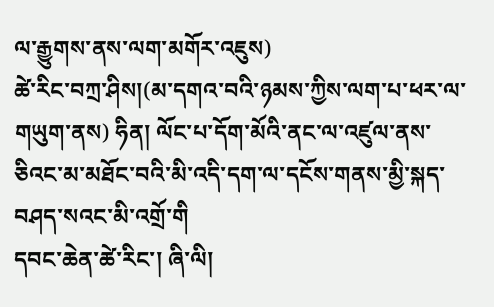ལ་རྒྱུགས་ནས་ལག་མགོར་འཇུས)
ཚེ་རིང་བཀྲ་ཤིས།(མ་དགའ་བའི་ཉམས་ཀྱིས་ལག་པ་ཕར་ལ་གཡུག་ནས) ཧིན། ལོང་པ་དོག་མོའི་ནང་ལ་འཛུལ་ནས་ཅིའང་མ་མཐོང་བའི་མི་འདི་དག་ལ་དངོས་གནས་མྱི་སྐད་བཤད་སའང་མི་འགྲོ་གི
དབང་ཆེན་ཚེ་རིང་། ཞི་ལི།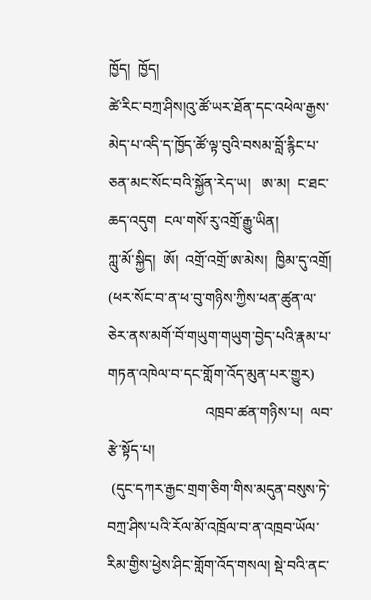ཁྱོད།  ཁྱོད།
ཚེ་རིང་བཀྲ་ཤིས།འུ་ཚོ་ཡར་ཐོན་དང་འཕེལ་རྒྱས་མེད་པ་འདི་ད་ཁྱོད་ཚོ་ལྟ་བུའི་བསམ་བློ་རྙིང་པ་ཅན་མང་སོང་བའི་སྐྱོན་རེད་ཡ།   ཨ་མ།  ང་ཐང་ཆད་འདུག  ངལ་གསོ་རུ་འགྲོ་རྒྱུ་ཡིན།
ཀླུ་མོ་སྐྱིད།  ཨོ།  འགྲོ་འགྲོ་ཨ་མེས།  ཁྱིམ་དུ་འགྲོ།
(ཕར་སོང་བ་ན་ཕ་བུ་གཉིས་ཀྱིས་ཕན་ཚུན་ལ་ཅེར་ནས་མགོ་བོ་གཡུག་གཡུག་བྱེད་པའི་རྣམ་པ་གཏན་འཁེལ་བ་དང་གློག་འོད་མུན་པར་གྱུར)
                           འཁྲབ་ཚན་གཉིས་པ།  ལབ་རྩེ་སྟོད་པ།
 (དུང་དཀར་རྒྱང་གྲག་ཅིག་གིས་མདུན་བསུས་ཏེ་བཀྲ་ཤིས་པའི་རོལ་མོ་འཁྲོལ་བ་ན་འཁྲབ་ཡོལ་རིམ་གྱིས་ཕྱེས་ཤིང་གློག་འོད་གསལ། སྡེ་བའི་ནང་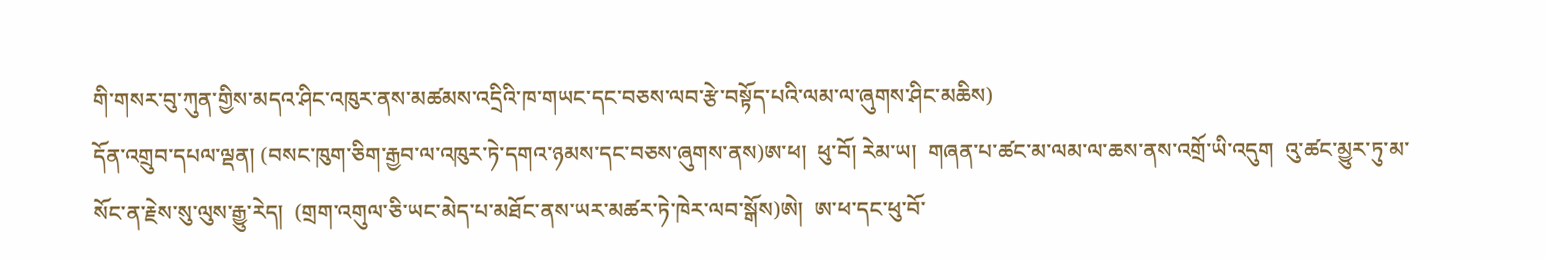གི་གསར་བུ་ཀུན་གྱིས་མདའ་ཤིང་འཁུར་ནས་མཚམས་འདྲིའི་ཁ་གཡང་དང་བཅས་ལབ་རྩེ་བསྟོད་པའི་ལམ་ལ་ཞུགས་ཤིང་མཆིས)
དོན་འགྲུབ་དཔལ་ལྡན། (བསང་ཁུག་ཅིག་རྒྱབ་ལ་འཁུར་ཏེ་དགའ་ཉམས་དང་བཅས་ཞུགས་ནས)ཨ་ཕ།  ཕུ་བོ། རེམ་ཡ།  གཞན་པ་ཚང་མ་ལམ་ལ་ཆས་ནས་འགྲོ་ཡི་འདུག  འུ་ཚང་མྱུར་ཏུ་མ་སོང་ན་རྗེས་སུ་ལུས་རྒྱུ་རེད།  (གྲག་འགུལ་ཅི་ཡང་མེད་པ་མཐོང་ནས་ཡར་མཚར་ཏེ་ཁེར་ལབ་སྒོས)ཨེ།  ཨ་ཕ་དང་ཕུ་བོ་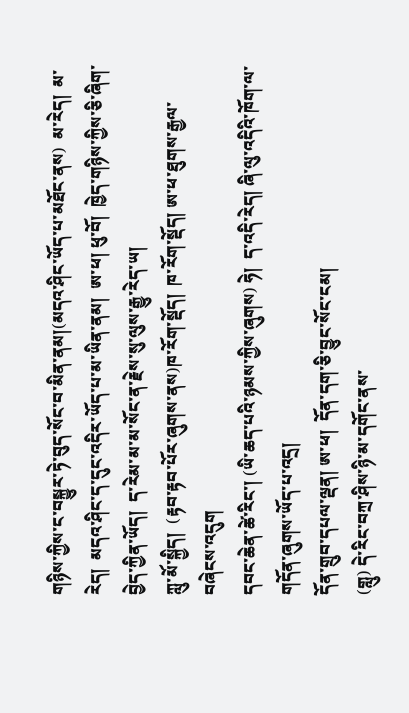གཉིས་ཀྱིས་ང་བསྐྱུར་ཏེ་བུད་སོང་བ་མིན་ནམ།(མདའ་ཤིང་ཡོད་པ་མཐོང་ནས)  མ་རེད།  མ་རེད།  མདའ་ཤིང་ད་དུང་འདིར་ཡོད་པ་མ་ཡིན་ནམ།  ཨ་ཕ། ཕུ་བོ།  ཁྱེད་གཉིས་ཀྱིས་ཅི་ཞིག་བྱེད་ཀྱིན་ཡོད།  ད་རེམ་མ་མ་སོང་ན་རྗེས་སུ་ལུས་རྒྱུ་རེད་ཡ།
ཀླུ་མོ་སྐྱིད།  (རྟབ་རྟབ་པོར་ཞུགས་ནས)ཁ་རོག་སྡོད།  ཁ་རོག་སྡོད། ཨ་ཕ་ཐུགས་རྒྱལ་བཞེངས་འདུག
དབང་ཆེན་ཚེ་རིང་། (ཡི་ཆད་པའི་ཉམས་ཀྱིས་ཞུགས) ཧེ།  ད་འདི་རེད། ཞི་ལུ་འདིའི་ཁོག་ལ་གདོན་ཞུགས་ཡོད་པ་འདྲ།
དོན་གྲུབ་དཔལ་ལྡན། ཨ་ཕ།  དོན་དག་ཅི་བྱུང་སོང་ངམ།
(གླུ) དེ་རིང་བཀྲ་ཤིས་ཉི་མ་དགོང་ནས་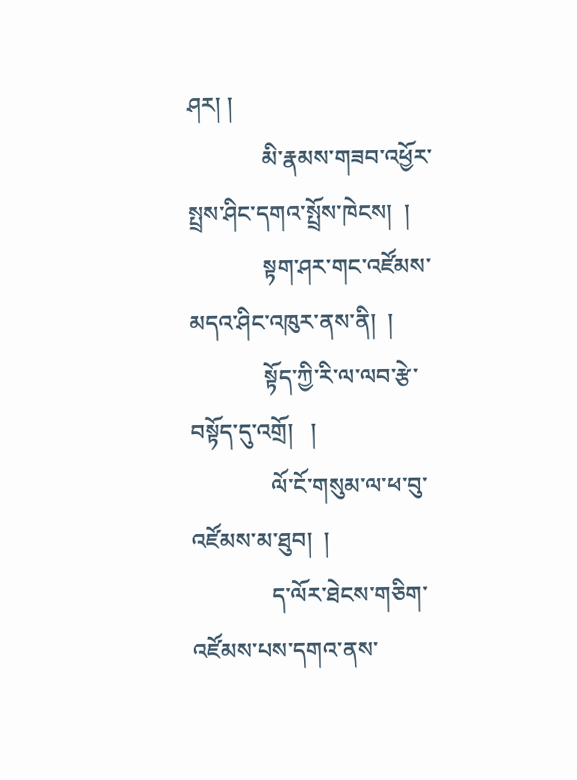ཤར། །
             མི་རྣམས་གཟབ་འཕྱོར་སྤྲས་ཤིང་དགའ་སྤྲོས་ཁེངས།  །
             སྟག་ཤར་གང་འཛོམས་མདའ་ཤིང་འཁུར་ནས་ནི།  །
             སྟོད་ཀྱི་རི་ལ་ལབ་རྩེ་བསྟོད་དུ་འགྲོ།   །
              ལོ་ངོ་གསུམ་ལ་ཕ་བུ་འཛོམས་མ་ཐུབ།  །
              ད་ལོར་ཐེངས་གཅིག་འཛོམས་པས་དགའ་ནས་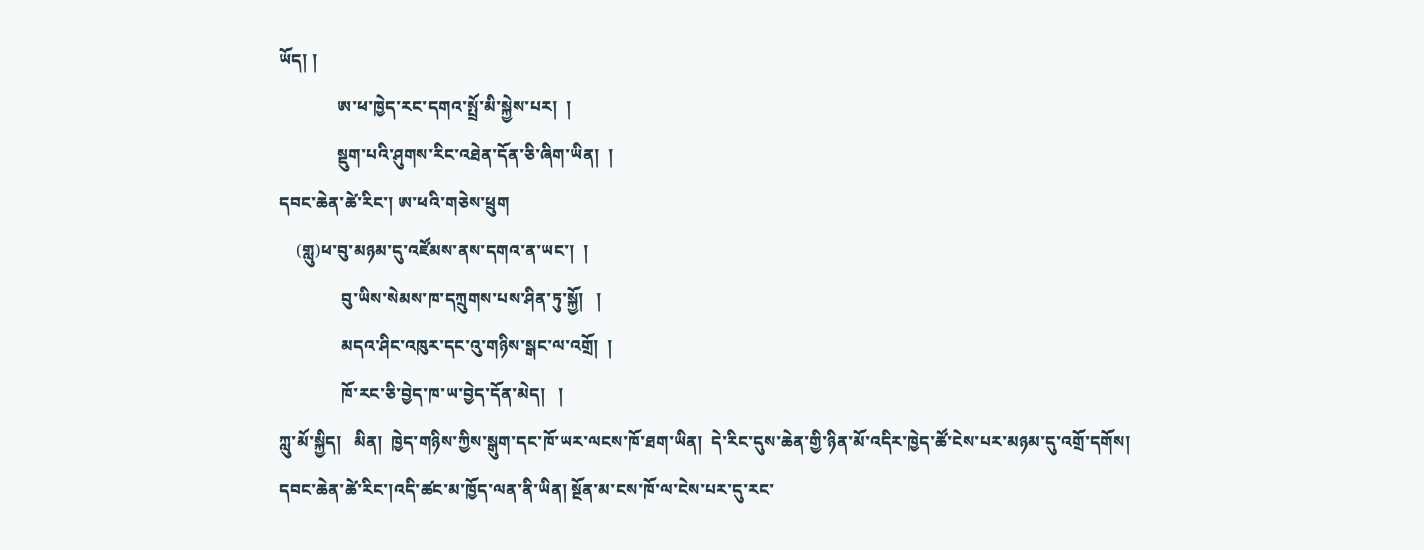ཡོད། །
              ཨ་ཕ་ཁྱེད་རང་དགའ་སྤྲོ་མི་སྐྱེས་པར།  །
              སྡུག་པའི་ཤུགས་རིང་འཐེན་དོན་ཅི་ཞིག་ཡིན།  །
དབང་ཆེན་ཚེ་རིང་། ཨ་ཕའི་གཅེས་ཕྲུག
    (གླུ)ཕ་བུ་མཉམ་དུ་འཛོམས་ནས་དགའ་ན་ཡང་།  །
               བུ་ཡིས་སེམས་ཁ་དཀྲུགས་པས་ཤིན་ཏུ་སྐྱོ།   །
               མདའ་ཤིང་འཁུར་དང་འུ་གཉིས་སྒང་ལ་འགྲོ།  །
               ཁོ་རང་ཅི་བྱེད་ཁ་ཡ་བྱེད་དོན་མེད།   །
ཀླུ་མོ་སྐྱིད།   མིན།  ཁྱེད་གཉིས་ཀྱིས་སྒུག་དང་ཁོ་ཡར་ལངས་ཁོ་ཐག་ཡིན།  དེ་རིང་དུས་ཆེན་གྱི་ཉིན་མོ་འདིར་ཁྱེད་ཚོ་ངེས་པར་མཉམ་དུ་འགྲོ་དགོས།
དབང་ཆེན་ཚེ་རིང་།འདི་ཚང་མ་ཁྱོད་ལན་ནི་ཡིན། སྔོན་མ་ངས་ཁོ་ལ་ངེས་པར་དུ་རང་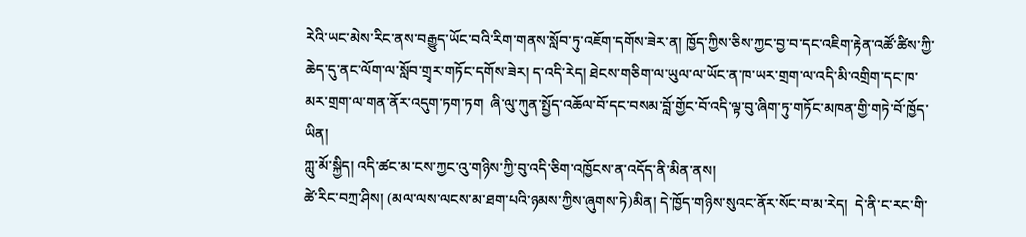རེའི་ཡང་མེས་རིང་ནས་བརྒྱུད་ཡོང་བའི་རིག་གནས་སློབ་ཏུ་འཇོག་དགོས་ཟེར་ན། ཁྱོད་ཀྱིས་ཅིས་ཀྱང་བྱ་བ་དང་འཇིག་རྟེན་འཚོ་ཚིས་ཀྱི་ཆེད་དུ་ནང་ལོག་ལ་སློབ་གྲྭར་གཏོང་དགོས་ཟེར། ད་འདི་རེད། ཐེངས་གཅིག་ལ་ཡུལ་ལ་ཡོང་ན་ཁ་ཡར་གྲག་ལ་འདི་མི་འགྲིག་དང་ཁ་མར་གྲག་ལ་གན་ནོར་འདུག་ཏག་ཏག  ཞི་ལུ་ཀུན་སྤྱོད་འཆོལ་བོ་དང་བསམ་བློ་གྱོང་བོ་འདི་ལྟ་བུ་ཞིག་ཏུ་གཏོང་མཁན་གྱི་གཏེ་བོ་ཁྱོད་ཡིན།
ཀླུ་མོ་སྐྱིད། འདི་ཚང་མ་ངས་ཀྱང་འུ་གཉིས་ཀྱི་བུ་འདི་ཅིག་འཁྱོངས་ན་འདོད་ནི་མིན་ནས།
ཚེ་རིང་བཀྲ་ཤིས། (མལ་ལས་ལངས་མ་ཐག་པའི་ཉམས་ཀྱིས་ཞུགས་ཏེ)མིན། དེ་ཁྱོད་གཉིས་སུའང་ནོར་སོང་བ་མ་རེད།  དེ་ནི་ང་རང་གི་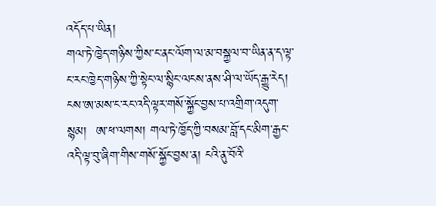འདོད་པ་ཡིན།
གལ་ཏེ་ཁྱེད་གཉིས་ཀྱིས་ང་ནང་ལོག་ལ་མ་བསྐྱལ་བ་ཡིན་ན་ད་ལྟ་ང་རང་ཁྱེད་གཉིས་ཀྱི་སྟེང་ལ་སྙིང་ལངས་ནས་ཤི་ལ་ཡོད་རྒྱུ་རེད།  ངས་ཨ་མས་ང་རང་འདི་ལྟར་གསོ་སྐྱོང་བྱས་པ་འགྲིག་འདུག་སྙམ།  ཨ་ཕ་ལགས། གལ་ཏེ་ཁྱོད་ཀྱི་བསམ་བློ་དང་མིག་རྒྱང་འདི་ལྟ་བུ་ཞིག་གིས་གསོ་སྐྱོང་བྱས་ན། ངའི་ནུ་བོའི་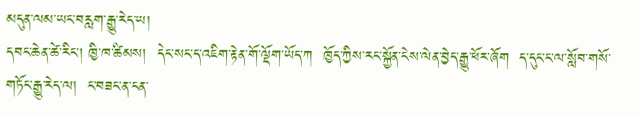མདུན་ལམ་ཡང་བརླག་རྒྱུ་རེད་ཡ།
དབང་ཆེན་ཚེ་རིང་། ཁྱི་ཁ་ཚིམས།  དེང་སང་ད་འཇིག་རྟེན་གོ་ལྡོག་ཡོད་ཀ  ཁྱོད་ཀྱིས་རང་སྐྱོན་ངེས་ལེན་བྱེད་རྒྱུ་ཕོར་ཞོག  ད་དུང་ང་ལ་སློབ་གསོ་གཏོང་རྒྱུ་རེད་ལ།  ང་བཟང་ན་ངན་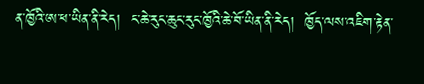ན་ཁྱོའི་ཨ་ཕ་ཡིན་ནི་རེད།  ང་ཆེ་རུང་ཆུང་རུང་ཁྱོའི་ཆེ་བོ་ཡིན་ནི་རེད།  ཁྱོད་ལས་འཇིག་རྟེན་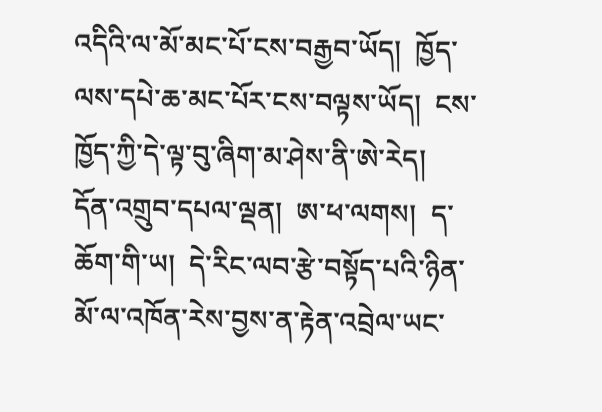འདིའི་ལ་མོ་མང་པོ་ངས་བརྒྱབ་ཡོད།  ཁྱོད་ལས་དཔེ་ཆ་མང་པོར་ངས་བལྟས་ཡོད།  ངས་ཁྱོད་ཀྱི་དེ་ལྟ་བུ་ཞིག་མ་ཤེས་ནི་ཨེ་རེད།
དོན་འགྲུབ་དཔལ་ལྡན།  ཨ་ཕ་ལགས།  ད་ཆོག་གི་ཡ།  དེ་རིང་ལབ་རྩེ་བསྟོད་པའི་ཉིན་མོ་ལ་འཁོན་རེས་བྱས་ན་རྟེན་འབྲེལ་ཡང་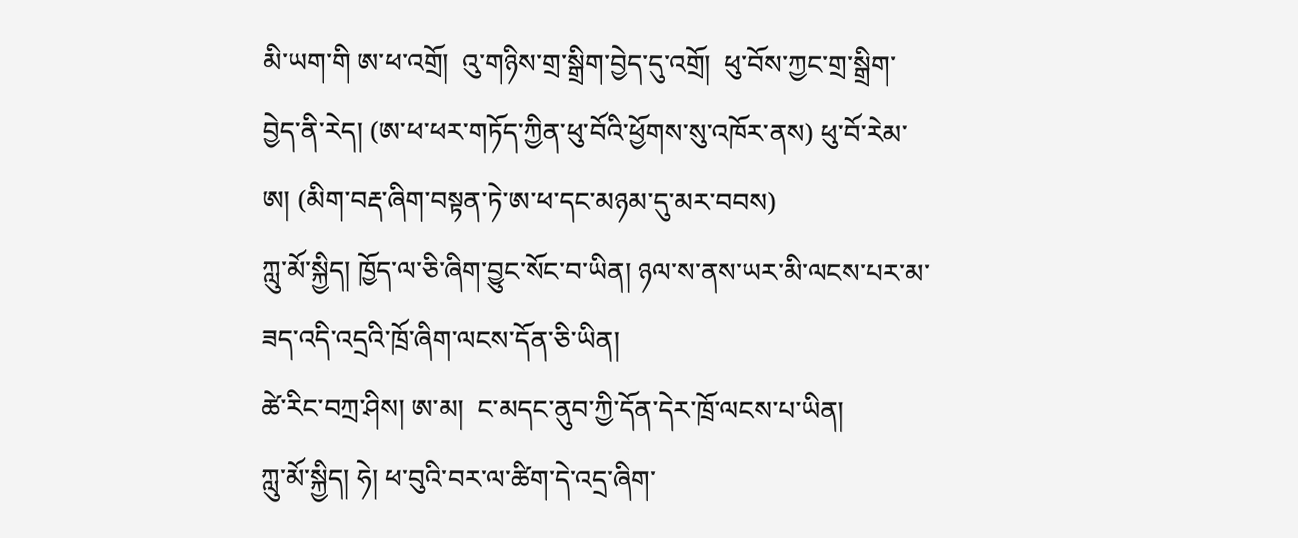མི་ཡག་གི ཨ་ཕ་འགྲོ།  འུ་གཉིས་གྲ་སྒྲིག་བྱེད་དུ་འགྲོ།  ཕུ་བོས་ཀྱང་གྲ་སྒྲིག་བྱེད་ནི་རེད། (ཨ་ཕ་ཕར་གཏོད་ཀྱིན་ཕུ་བོའི་ཕྱོགས་སུ་འཁོར་ནས) ཕུ་བོ་རེམ་ཨ། (མིག་བརྡ་ཞིག་བསྟན་ཏེ་ཨ་ཕ་དང་མཉམ་དུ་མར་བབས)
ཀླུ་མོ་སྐྱིད། ཁྱོད་ལ་ཅི་ཞིག་བྱུང་སོང་བ་ཡིན། ཉལ་ས་ནས་ཡར་མི་ལངས་པར་མ་ཟད་འདི་འདྲའི་ཁྲོ་ཞིག་ལངས་དོན་ཅི་ཡིན།
ཚེ་རིང་བཀྲ་ཤིས། ཨ་མ།  ང་མདང་ནུབ་ཀྱི་དོན་དེར་ཁྲོ་ལངས་པ་ཡིན།
ཀླུ་མོ་སྐྱིད། ཧེ། ཕ་བུའི་བར་ལ་ཚིག་དེ་འདྲ་ཞིག་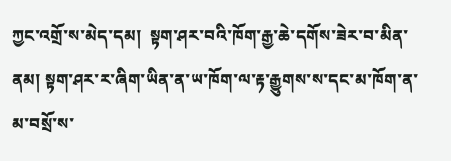ཀྱང་འགྲོ་ས་མེད་དམ།  སྟག་ཤར་བའི་ཁོག་རྒྱ་ཆེ་དགོས་ཟེར་བ་མིན་ནམ། སྟག་ཤར་ར་ཞིག་ཡིན་ན་ཡ་ཁོག་ལ་རྟ་རྒྱུགས་ས་དང་མ་ཁོག་ན་མ་བསྲོ་ས་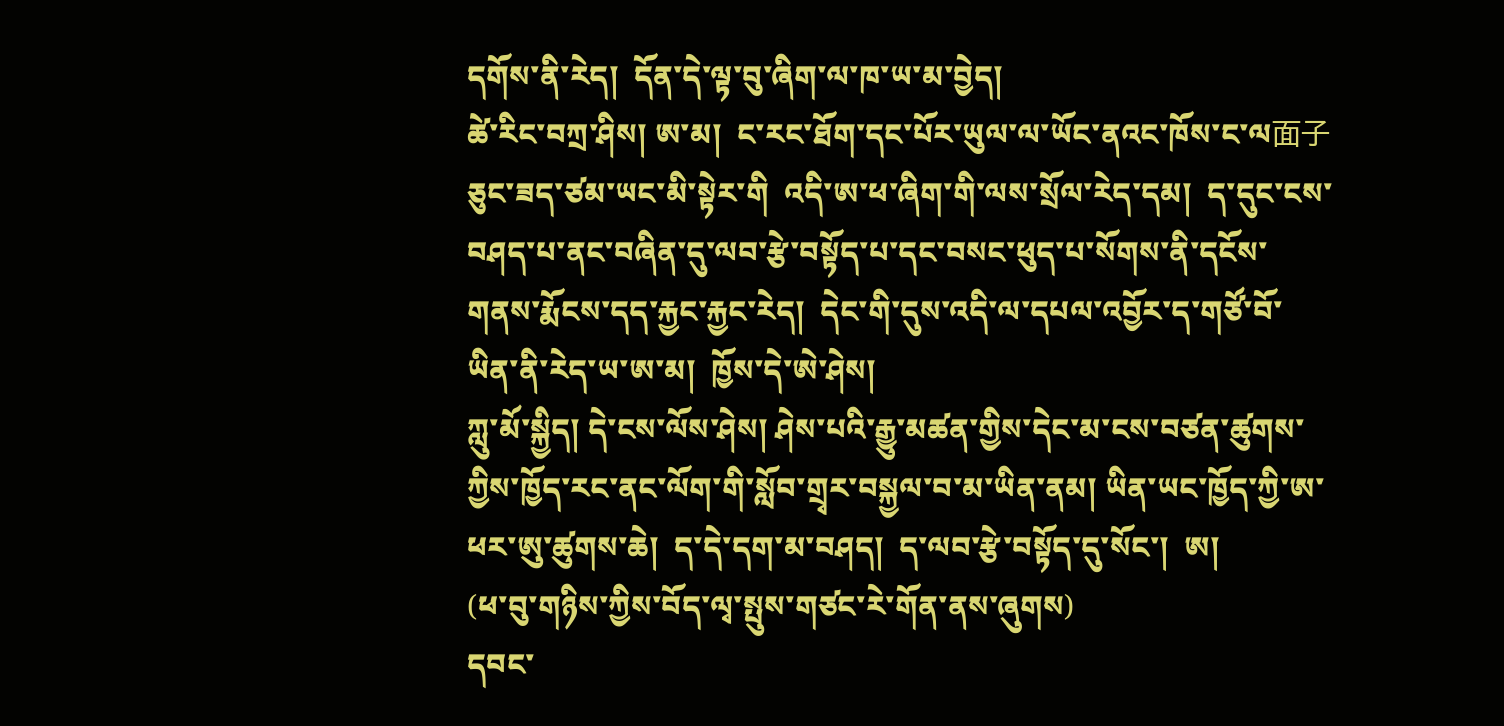དགོས་ནི་རེད།  དོན་དེ་ལྟ་བུ་ཞིག་ལ་ཁ་ཡ་མ་བྱེད།
ཚེ་རིང་བཀྲ་ཤིས། ཨ་མ།  ང་རང་ཐོག་དང་པོར་ཡུལ་ལ་ཡོང་ནའང་ཁོས་ང་ལ面子ཅུང་ཟད་ཙམ་ཡང་མི་སྟེར་གི  འདི་ཨ་ཕ་ཞིག་གི་ལས་སྲོལ་རེད་དམ།  ད་དུང་ངས་བཤད་པ་ནང་བཞིན་དུ་ལབ་རྩེ་བསྟོད་པ་དང་བསང་ཕུད་པ་སོགས་ནི་དངོས་གནས་རྨོངས་དད་རྐྱང་རྐྱང་རེད།  དེང་གི་དུས་འདི་ལ་དཔལ་འབྱོར་ད་གཙོ་བོ་ཡིན་ནི་རེད་ཡ་ཨ་མ།  ཁྱོས་དེ་ཨེ་ཤེས།
ཀླུ་མོ་སྐྱིད། དེ་ངས་ལོས་ཤེས། ཤེས་པའི་རྒྱུ་མཚན་གྱིས་དེང་མ་ངས་བཙན་ཚུགས་ཀྱིས་ཁྱོད་རང་ནང་ལོག་གི་སློབ་གྲྭར་བསྐྱལ་བ་མ་ཡིན་ནམ། ཡིན་ཡང་ཁྱོད་ཀྱི་ཨ་ཕར་ཨུ་ཚུགས་ཆེ།  ད་དེ་དག་མ་བཤད།  ད་ལབ་རྩེ་བསྟོད་དུ་སོང་།  ཨ།
(ཕ་བུ་གཉིས་ཀྱིས་བོད་ལྭ་སྤུས་གཙང་རེ་གོན་ནས་ཞུགས)
དབང་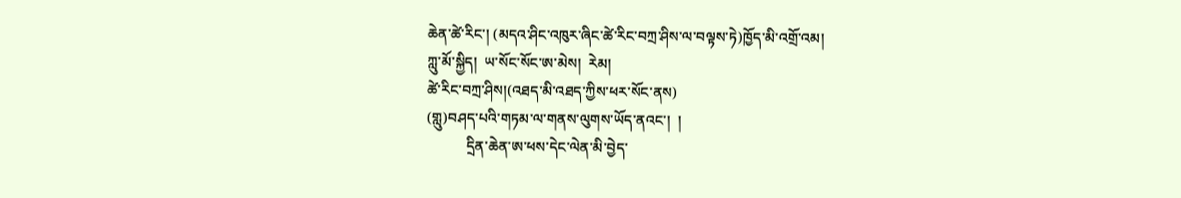ཆེན་ཚེ་རིང་། (མདའ་ཤིང་འཁུར་ཞིང་ཚེ་རིང་བཀྲ་ཤིས་ལ་བལྟས་ཏེ)ཁྱོད་མི་འགྲོ་འམ།
ཀླུ་མོ་སྐྱིད།  ཡ་སོང་སོང་ཨ་མེས།  རེམ།
ཚེ་རིང་བཀྲ་ཤིས།(འཐད་མི་འཐད་ཀྱིས་ཕར་སོང་ནས)
(གླུ)བཤད་པའི་གཏམ་ལ་གནས་ལུགས་ཡོད་ནའང་།  །
           དྲིན་ཆེན་ཨ་ཕས་དེང་ལེན་མི་བྱེད་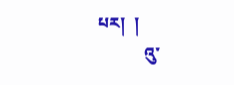པར།  །
           འུ་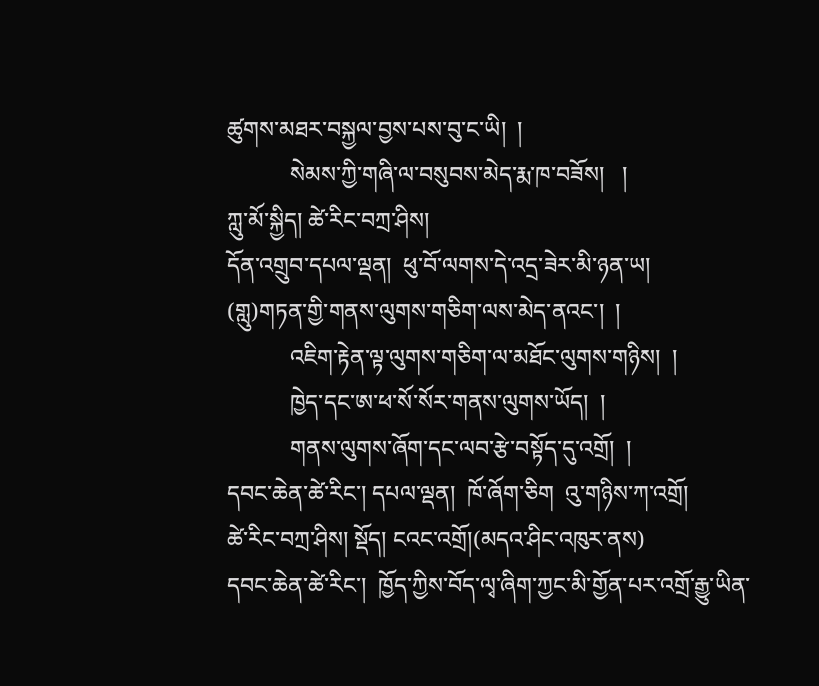ཚུགས་མཐར་བསྐྱལ་བྱས་པས་བུ་ང་ཡི།  །
           སེམས་ཀྱི་གཞི་ལ་བསུབས་མེད་རྨ་ཁ་བཟོས།   །
ཀླུ་མོ་སྐྱིད། ཚེ་རིང་བཀྲ་ཤིས།
དོན་འགྲུབ་དཔལ་ལྡན།  ཕུ་བོ་ལགས་དེ་འདྲ་ཟེར་མི་ཉན་ཡ།
(གླུ)གཏན་གྱི་གནས་ལུགས་གཅིག་ལས་མེད་ནའང་།  །
           འཇིག་རྟེན་ལྟ་ལུགས་གཅིག་ལ་མཐོང་ལུགས་གཉིས།  །
           ཁྱེད་དང་ཨ་ཕ་སོ་སོར་གནས་ལུགས་ཡོད།  །
           གནས་ལུགས་ཞོག་དང་ལབ་རྩེ་བསྟོད་དུ་འགྲོ།  །
དབང་ཆེན་ཚེ་རིང་། དཔལ་ལྡན།  ཁོ་ཞོག་ཅིག  འུ་གཉིས་ཀ་འགྲོ།
ཚེ་རིང་བཀྲ་ཤིས། སྡོད། ངའང་འགྲོ།(མདའ་ཤིང་འཁུར་ནས)
དབང་ཆེན་ཚེ་རིང་།  ཁྱོད་ཀྱིས་བོད་ལྭ་ཞིག་ཀྱང་མི་གྱོན་པར་འགྲོ་རྒྱུ་ཡིན་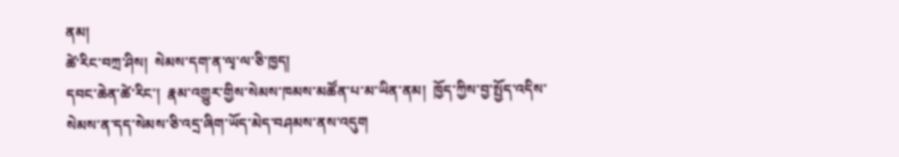ནམ།
ཚེ་རིང་བཀྲ་ཤིས།  སེམས་དག་ན་ལྭ་ལ་ཅི་ཁྱད།
དབང་ཆེན་ཚེ་རིང་།  རྣམ་འགྱུར་གྱིས་སེམས་ཁམས་མཚོན་པ་མ་ཡིན་ནམ།  ཁྱོད་ཀྱིས་བྱ་སྤྱོད་འདིས་སེམས་ན་དད་སེམས་ཅི་འདྲ་ཞིག་ཡོད་མེད་བཤམས་ནས་འདུག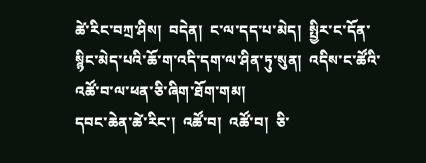ཚེ་རིང་བཀྲ་ཤིས།  བདེན།  ང་ལ་དད་པ་མེད།  སྤྱིར་ང་དོན་སྙིང་མེད་པའི་ཆོ་ག་འདི་དག་ལ་ཤིན་ཏུ་སུན།  འདིས་ང་ཚོའི་འཚོ་བ་ལ་ཕན་ཅི་ཞིག་ཐོག་གམ།
དབང་ཆེན་ཚེ་རིང་།  འཚོ་བ།  འཚོ་བ།  ཅི་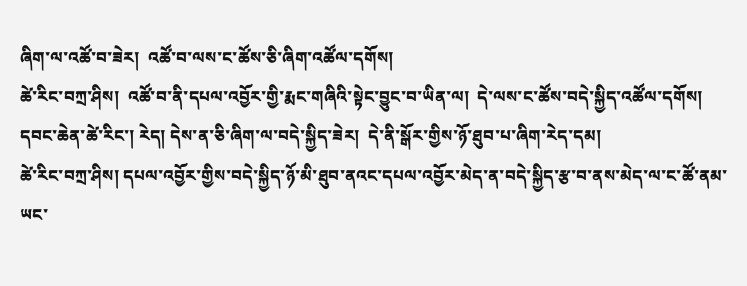ཞིག་ལ་འཚོ་བ་ཟེར།  འཚོ་བ་ལས་ང་ཚོས་ཅི་ཞིག་འཚོལ་དགོས།
ཚེ་རིང་བཀྲ་ཤིས།  འཚོ་བ་ནི་དཔལ་འབྱོར་གྱི་རྨང་གཞིའི་སྟེང་བྱུང་བ་ཡིན་ལ།  དེ་ལས་ང་ཚོས་བདེ་སྐྱིད་འཚོལ་དགོས།
དབང་ཆེན་ཚེ་རིང་། རེད། དེས་ན་ཅི་ཞིག་ལ་བདེ་སྐྱིད་ཟེར།  དེ་ནི་སྒོར་གྱིས་ཉོ་ཐུབ་པ་ཞིག་རེད་དམ།
ཚེ་རིང་བཀྲ་ཤིས། དཔལ་འབྱོར་གྱིས་བདེ་སྐྱིད་ཉོ་མི་ཐུབ་ནའང་དཔལ་འབྱོར་མེད་ན་བདེ་སྐྱིད་རྩ་བ་ནས་མེད་ལ་ང་ཚོ་ནམ་ཡང་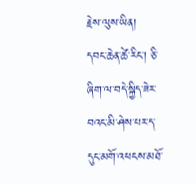རྗེས་ལུས་ཡིན།
དབང་ཆེན་ཚེ་རིང་། ཅི་ཞིག་ལ་བདེ་སྐྱིད་ཟེར་བའང་མི་ཤེས་པར་ད་དུང་མགོ་འཕངས་མཐོ་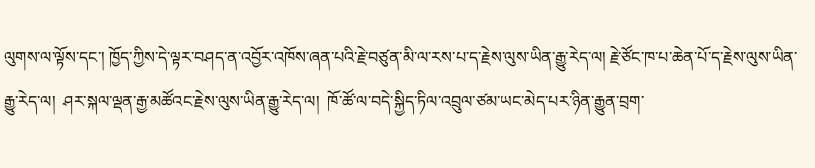ལུགས་ལ་ལྟོས་དང་། ཁྱོད་ཀྱིས་དེ་ལྟར་བཤད་ན་འབྱོར་འཁོས་ཞན་པའི་རྗེ་བཙུན་མི་ལ་རས་པ་ད་རྗེས་ལུས་ཡིན་རྒྱུ་རེད་ལ། རྗེ་ཙོང་ཁ་པ་ཆེན་པོ་ད་རྗེས་ལུས་ཡིན་རྒྱུ་རེད་ལ།  ཤར་སྐལ་ལྡན་རྒྱ་མཚོའང་རྗེས་ལུས་ཡིན་རྒྱུ་རེད་ལ།  ཁོ་ཚོ་ལ་བདེ་སྐྱིད་ཏིལ་འབྲུལ་ཙམ་ཡང་མེད་པར་ཉིན་རྒྱུན་བྲག་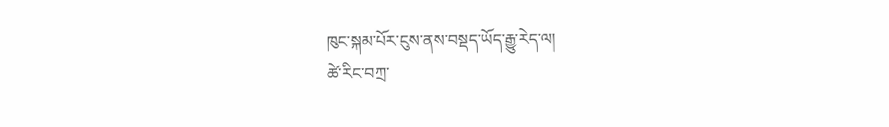ཁུང་སྐམ་པོར་ངུས་ནས་བསྡད་ཡོད་རྒྱུ་རེད་ལ།
ཚེ་རིང་བཀྲ་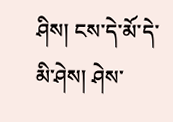ཤིས། ངས་དེ་མོ་དེ་མི་ཤེས། ཤེས་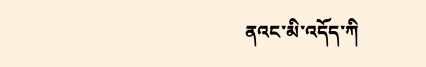ནའང་མི་འདོད་ཀི